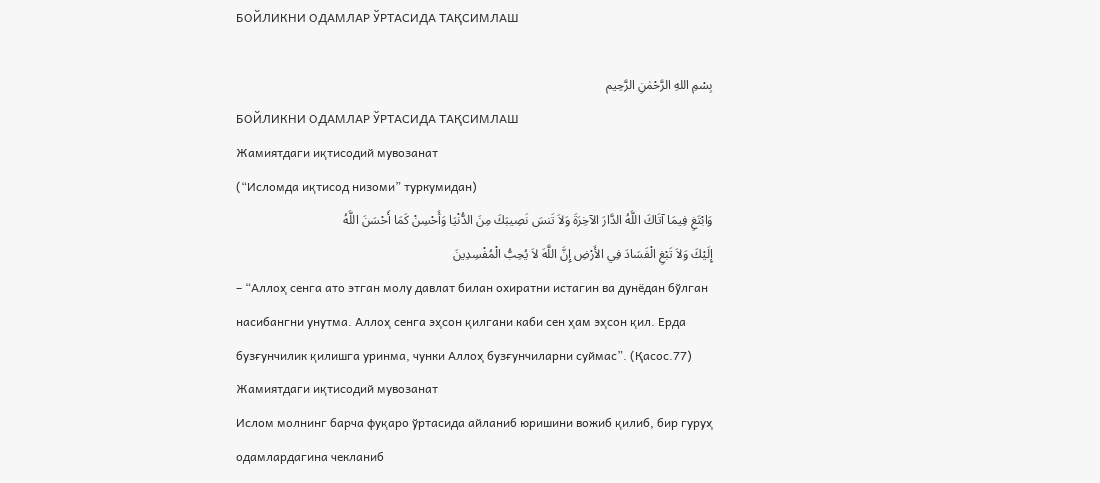БОЙЛИКНИ ОДАМЛАР ЎРТАСИДА ТАҚСИМЛАШ

بِسْمِ اللهِ الرَّحْمٰنِ الرَّحِيم
БОЙЛИКНИ ОДАМЛАР ЎРТАСИДА ТАҚСИМЛАШ
Жамиятдаги иқтисодий мувозанат
(“Исломда иқтисод низоми” туркумидан)
وَابْتَغِ فِيمَا آتَاكَ اللَّهُ الدَّارَ الآخِرَةَ وَلاَ تَنسَ نَصِيبَكَ مِنَ الدُّنْيَا وَأَحْسِنْ كَمَا أَحْسَنَ اللَّهُ
إِلَيْكَ وَلاَ تَبْغِ الْفَسَادَ فِي الأَرْضِ إِنَّ اللَّهَ لاَ يُحِبُّ الْمُفْسِدِينَ
– “Аллоҳ сенга ато этган молу давлат билан охиратни истагин ва дунёдан бўлган насибангни унутма. Аллоҳ сенга эҳсон қилгани каби сен ҳам эҳсон қил. Ерда бузғунчилик қилишга уринма, чунки Аллоҳ бузғунчиларни суймас”. (Қасос.77)
Жамиятдаги иқтисодий мувозанат
Ислом молнинг барча фуқаро ўртасида айланиб юришини вожиб қилиб, бир гуруҳ одамлардагина чекланиб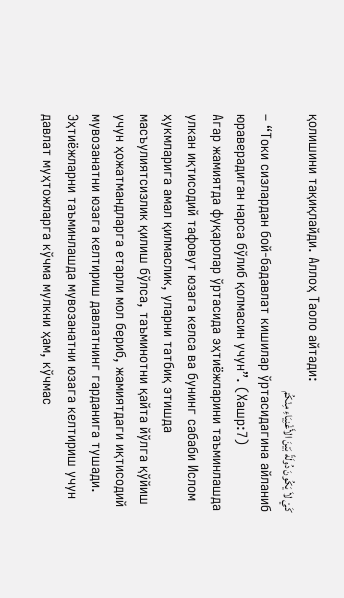қолишини тақиқлайди. Аллоҳ Таоло айтади:
كَيْ لاَ يَكُونَ دُولَةً بَيْنَ الأَغْنِيَاءِ مِنْكُمْ
– “Токи сизлардан бой-бадавлат кишилар ўртасидагина айланиб юраверадиган нарса бўлиб қолмасин учун”. (Хашр:7)
Агар жамиятда фуқаролар ўртасида эҳтиёжларини таъминлашда улкан иқтисодий тафовут юзага келса ва бунинг сабаби Ислом ҳукмларига амал қилмаслик, уларни татбиқ этишда масъулиятсизлик қилиш бўлса, таъминотни қайта йўлга қўйиш учун ҳожатмандларга етарли мол бериб, жамиятдаги иқтисодий мувозанатни юзага келтириш давлатнинг гарданига тушади. Эҳтиёжларни таъминлашда мувозанатни юзага келтириш учун давлат муҳтожларга кўчма мулкни ҳам, кўчмас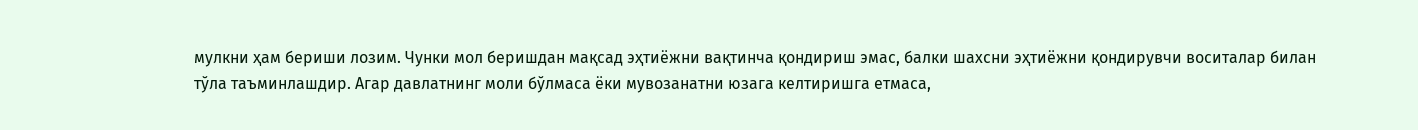мулкни ҳам бериши лозим. Чунки мол беришдан мақсад эҳтиёжни вақтинча қондириш эмас, балки шахсни эҳтиёжни қондирувчи воситалар билан тўла таъминлашдир. Агар давлатнинг моли бўлмаса ёки мувозанатни юзага келтиришга етмаса,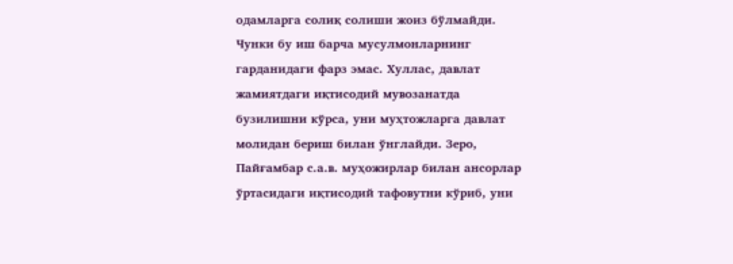одамларга солиқ солиши жоиз бўлмайди. Чунки бу иш барча мусулмонларнинг гарданидаги фарз эмас. Хуллас, давлат жамиятдаги иқтисодий мувозанатда бузилишни кўрса, уни муҳтожларга давлат молидан бериш билан ўнглайди. Зеро, Пайғамбар с.а.в. муҳожирлар билан ансорлар ўртасидаги иқтисодий тафовутни кўриб, уни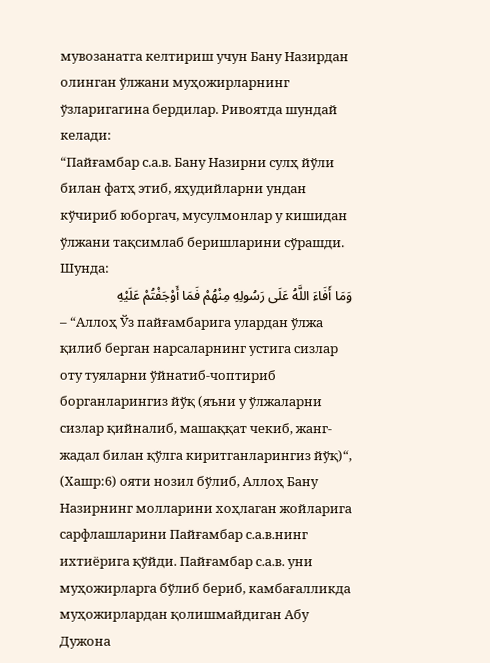мувозанатга келтириш учун Бану Назирдан олинган ўлжани муҳожирларнинг ўзларигагина бердилар. Ривоятда шундай келади:
“Пайғамбар с.а.в. Бану Назирни сулҳ йўли билан фатҳ этиб, яҳудийларни ундан кўчириб юборгач, мусулмонлар у кишидан ўлжани тақсимлаб беришларини сўрашди. Шунда:
وَمَا أَفَاءَ اللَّهُ عَلَى رَسُولِهِ مِنْهُمْ فَمَا أَوْجَفْتُمْ عَلَيْهِ
– “Аллоҳ Ўз пайғамбарига улардан ўлжа қилиб берган нарсаларнинг устига сизлар оту туяларни ўйнатиб-чоптириб борганларингиз йўқ (яъни у ўлжаларни сизлар қийналиб, машаққат чекиб, жанг-жадал билан қўлга киритганларингиз йўқ)“, (Хашр:6) ояти нозил бўлиб, Аллоҳ Бану Назирнинг молларини хоҳлаган жойларига сарфлашларини Пайғамбар с.а.в.нинг ихтиёрига қўйди. Пайғамбар с.а.в. уни муҳожирларга бўлиб бериб, камбағалликда муҳожирлардан қолишмайдиган Абу Дужона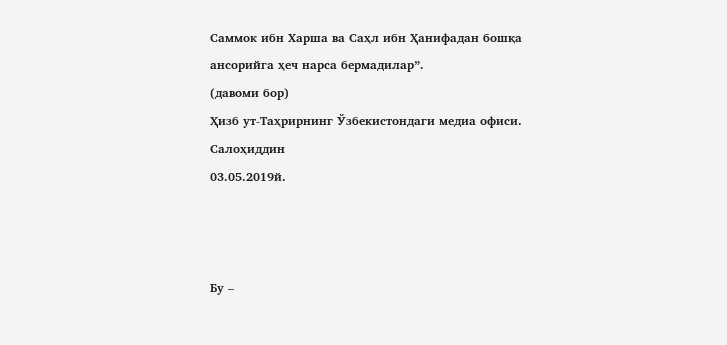Саммок ибн Харша ва Саҳл ибн Ҳанифадан бошқа ансорийга ҳеч нарса бермадилар”.
(давоми бор)
Ҳизб ут-Таҳрирнинг Ўзбекистондаги медиа офиси. Салоҳиддин
03.05.2019й.



Бу –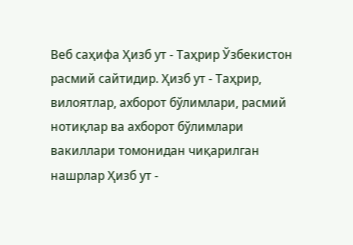Веб саҳифа Ҳизб ут - Таҳрир Ўзбекистон расмий сайтидир. Ҳизб ут - Таҳрир, вилоятлар, ахборот бўлимлари, расмий нотиқлар ва ахборот бўлимлари вакиллари томонидан чиқарилган нашрлар Ҳизб ут -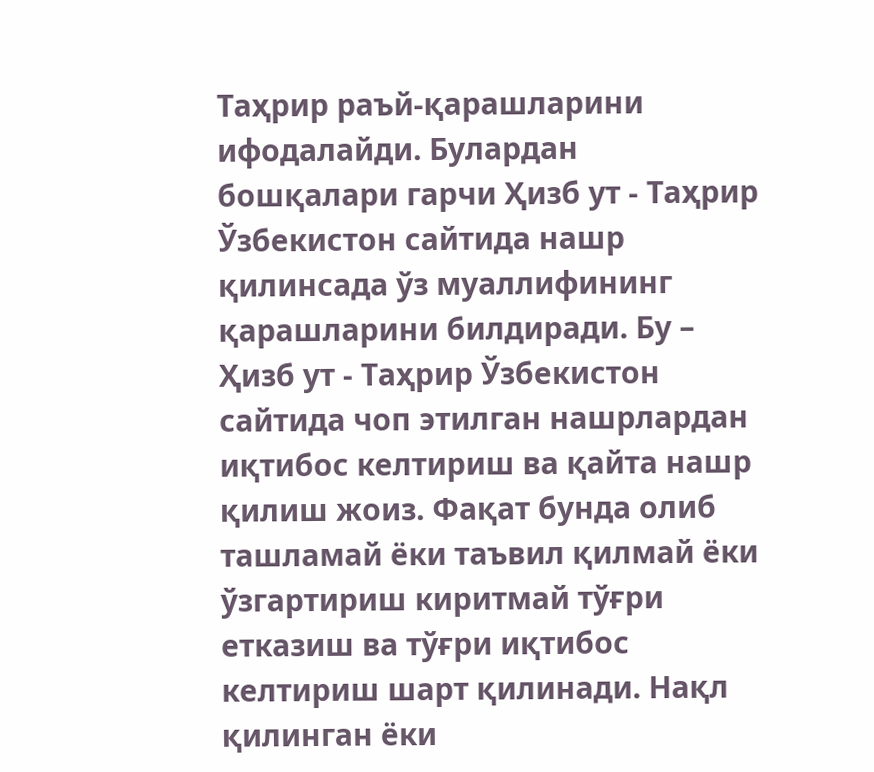Таҳрир раъй-қарашларини ифодалайди. Булардан бошқалари гарчи Ҳизб ут - Таҳрир Ўзбекистон сайтида нашр қилинсада ўз муаллифининг қарашларини билдиради. Бу – Ҳизб ут - Таҳрир Ўзбекистон сайтида чоп этилган нашрлардан иқтибос келтириш ва қайта нашр қилиш жоиз. Фақат бунда олиб ташламай ёки таъвил қилмай ёки ўзгартириш киритмай тўғри етказиш ва тўғри иқтибос келтириш шарт қилинади. Нақл қилинган ёки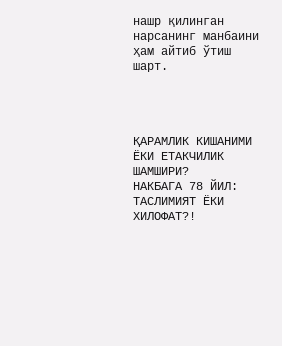нашр қилинган нарсанинг манбаини ҳам айтиб ўтиш шарт.




ҚАРАМЛИК КИШАНИМИ ЁКИ ЕТАКЧИЛИК ШАМШИРИ?
НАКБАГА 78 ЙИЛ: ТАСЛИМИЯТ ЁКИ ХИЛОФАТ?!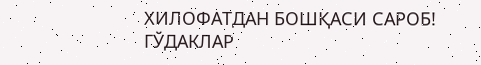ХИЛОФАТДАН БОШҚАСИ САРОБ!
ГЎДАКЛАР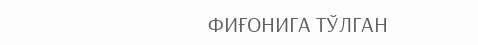ФИҒОНИГА ТЎЛГАН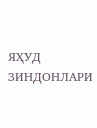ЯҲУД ЗИНДОНЛАРИ